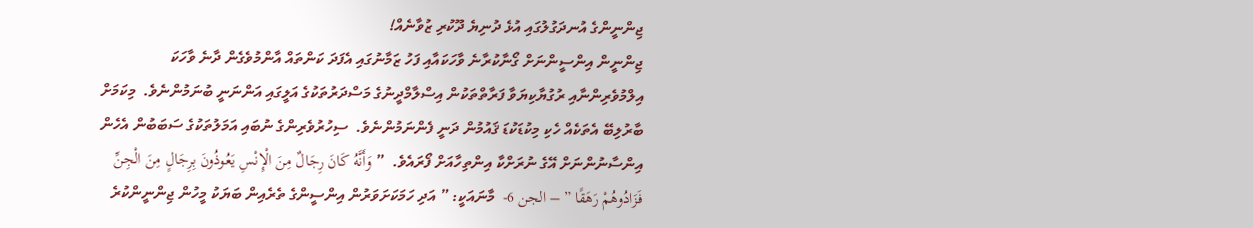ޖިންނީންގެ އުނދަގުލުގައި އުޅެ ދުނިޔެ ދޫކުރި ޒުވާނެއް!
ޖިންނީން އިންސީންނަށް ގޯނާކުރާނެ ވާހަކައާއި ފަހު ޒަމާނުގައި އެފަދަ ކަންތައް އާންމުވެގެން ދާނެ ވާހަކަ އިލްމުވެރިންނާއި ރުގުޔާކިޔަވާ ފަރާތްތަކުން އިސްލާމްދީނުގެ މަސްދަރުތަކުގެ އަލީގައި އަންނަނީ ބުނަމުންނެވެ.  މިކަމަށް ބާރުލިބޭ އެތަކެއް ހެކި މިކުޑަކުޑަ ޤައުމުން ދަނީ ފެންނަމުންނެވެ.  ސިހުރުވެރިންގެ ނުބައި އަމަލުތަކުގެ ސަބަބުން އެހެން އިންސާނުންނަށް އޭގެ ނުރަށްކާ އިންތިހާއަށް ފޯރައެވެ.  ” وَأَنَّهُ كَانَ رِجَالٌ مِنَ الْإِنْسِ يَعُوذُونَ بِرِجَالٍ مِنَ الْجِنِّ فَزَادُوهُمْ رَهَقًا ” – الجن 6-  މާނައަކީ: ” އަދި ހަމަކަށަވަރުން އިންސީންގެ ތެރެއިން ބަޔަކު މީހުން ޖިންނީންކުރެ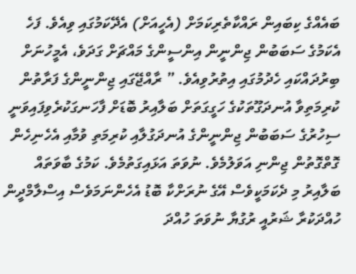ބައެއްގެ ކިބައިން ރައްކާތެރިކަމަށް (އެހީއަށް) އެދޭކަމުގައި ވިއެވެ. ފަހެ އެކަމުގެ ސަބަބުން ޖިންނީން އިންސީންގެ މައްޗަށް ގަދަވެ، އެމީހުނަށް ބިރުދައްކައި ހެދުމުގައި އިތުރުވިއެވެ. ” ރާއްޖޭގައި ޖިންނީންގެ ފަރާތުން ކުރިމަތިވާ އުނދަގޫތަކުގެ ހަގީގަތަށް ބަލާއިރު ބޮޑަށް ފާހަނގަކުރެވިފައިވަނީ ސިހުރުގެ ސަބަބުން ޖިންނީންގެ އުނދަގުލާއި ކުރިމަތި ވުމާއި އެހެނިހެން ގޮތްގޮތުން ޖިންނި އަވަލުމެވެ. ނުވަތަ އަޅައިގަތުމެވެ. ކަމުގެ ބާވަތައް ބަލާއިރު މި ދެކަމަކީވެސް އޭގެ ނުރަށްކާ ބޮޑު އެހެންނަމަވެސް އިސްލާމްދީން ހުއްދަކުރާ ޝަރުއީ ރުގުޔާ ނުވަތަ ހުއްދަ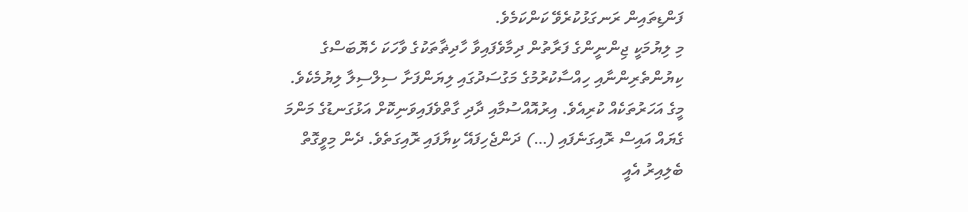ފަންޑިތައިން ރަނގަޅުކުރެވޭ ކަންކަމެވެ.
މި ލިޔުމަކީ ޖިންނީންގެ ފަރާތުން ދިމާވެފައިވާ ހާދިޡާތަކުގެ ވާހަކަ ހެޔޮބަސްގެ ކިޔުންތެރިންނާއި ހިއްސާކުރުމުގެ މަގުސަދުގައި ލިޔަންފަށާ ސިލްސިލާ ލިޔުމެކެވެ. މީގެ އަހަރުތަކެއް ކުރިއެވެ. އިރުއޮއްސުމާއި ދާދި ގާތްވެފައިވަނިކޮށް އަޅުގަނޑުގެ މަންމަ ގެޔައް އައިސް ރޮއިގަނެފައި (…) ދަންޖެހިފައޭ ކިޔާފައި ރޮއިގަތެވެ. ދެން މިވީގޮތް ބެލިއިރު އެއީ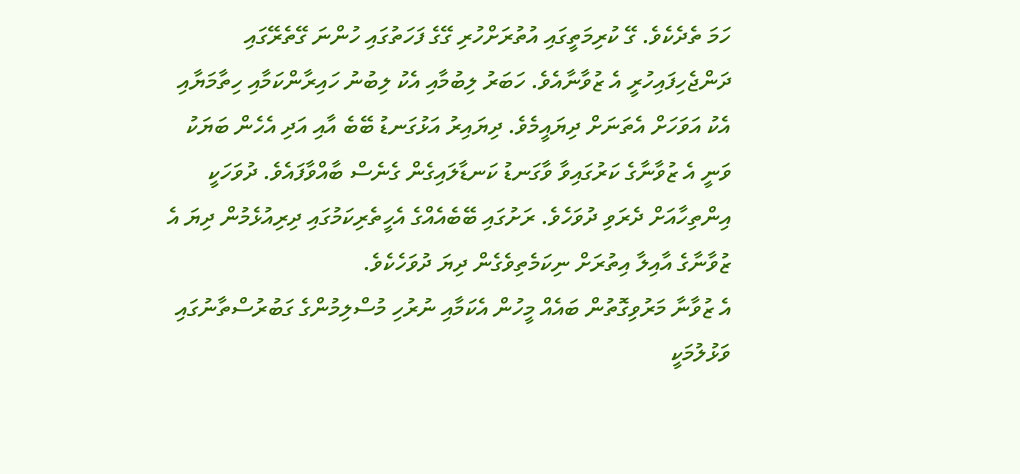ހަމަ ތެދެކެވެ. ގޭ ކުރިމަތީގައި އުތުރަށްހުރި ގޭގެ ފަހަތުގައި ހުންނަ ގޭތެރޭގައި ދަންޖެހިފައިހުރީ އެ ޒުވާނާއެވެ. ހަބަރު ލިބުމާއި އެކު ލިބުނު ހައިރާންކަމާއި ހިތާމަޔާއި އެކު އަވަހަށް އެތަނަށް ދިޔައީމެވެ. ދިޔައިރު އަޅުގަނޑު ބޭބެ އާއި އަދި އެހެން ބަޔަކު  ވަނީ އެ ޒުވާނާގެ ކަރުގައިވާ ވާގަނޑު ކަނޑާލައިގެން ގެނެސް ބާއްވާފައެވެ. ދުވަހަކީ އިންތިހާއަށް ދެރަވި ދުވަހެވެ. ރަށުގައި ބޭބެއެއްގެ އެހީތެރިކަމުގައި ދިރިއުޅެމުން ދިޔަ އެ ޒުވާނާގެ އާއިލާ އިތުރަށް ނިކަމެތިވެގެން ދިޔަ ދުވަހެކެވެ.
އެ ޒުވާނާ މަރުވިގޮތުން ބައެއް މީހުން އެކަމާއި ނުރުހި މުސްލިމުންގެ ގަބުރުސްތާނުގައި ވަޅުލުމަކީ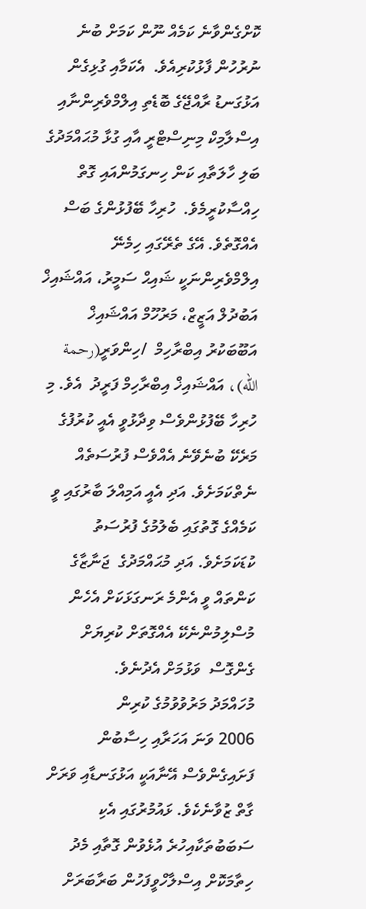ކޮށްގެންވާނެ ކަމެއް ނޫން ކަމަށް ބުނެ ނުރުހުން ފާޅުކުރިއެވެ.  އެކަމާއި ގުޅިގެން އަޅުގަނޑު ރާއްޖޭގެ ބޮޑެތި އިލްމްވެރިންނާއި އިސްލާމިކް މިނިސްޓްރީ އާއި ގުޅާ މުޙައްމަދުގެ ބަލި ހާލަތާއި ކަން ހިނގަމުންއައި ގޮތް ހިއްސާކުރީމެވެ.  ހުރިހާ ބޭފުޅުންގެ ބަސް އެއްގޮތެވެ. އޭގެ ތެރޭގައި ހިމެނޭ އިލްމްވެރިންނަކީ ޝައިޙް ސަމީރު، އައްޝައިޚް އަބުދުލް އަޒީޒް، މަރުހޫމް އައްޝައިޚް އަބޫބަކުރު އިބްރާހިމް  /ހިންވަރީ(رحمة الله)، އައްޝައިޚް އިބްރާހިމް ފަރީދު  އެވެ. މި ހުރިހާ ބޭފުޅުންވެސް ވިދާޅުވީ އެއީ ކުރުފުގެ މަރެކޭ ބުނެވޭނެ އެއްވެސް ފުރުސަތެއް ނެތްކަމަށެވެ. އަދި އެއީ އަމިއްލަ ބާރުގައި ވީ ކަމެއްގެ ގޮތުގައި ބެލުމުގެ ފުރުސަތު ކުޑަކަމަށެވެ. އަދި މުޙައްމަދުގެ  ޖަނާޒާގެ ކަންތައް ވީ އެންމެ ރަނގަޅަކަށް އެހެން މުސްލިމުންނެކޭ އެއްގޮތަށް ކުރިޔަށް ގެންގޮސް  ވަޅުމަށް އެދުނެވެ.
މުހައްމަދު މަރުވުވުމުގެ ކުރިން
2006 ވަނަ އަހަރާއި ހިސާބުން ފަށައިގެންވެސް އޭނާއަކީ އަޅުގަނޑާއި ވަރަށް ގާތް ޒުވާނެކެވެ. ޅައުމުރުގައި އެކި ސަބަބުތަކާއިހުރެ އުޅެވުން ގޮތާއި މެދު ހިތާމަކޮށް އިސްލާހްވީފަހުން ބަރާބަރަށް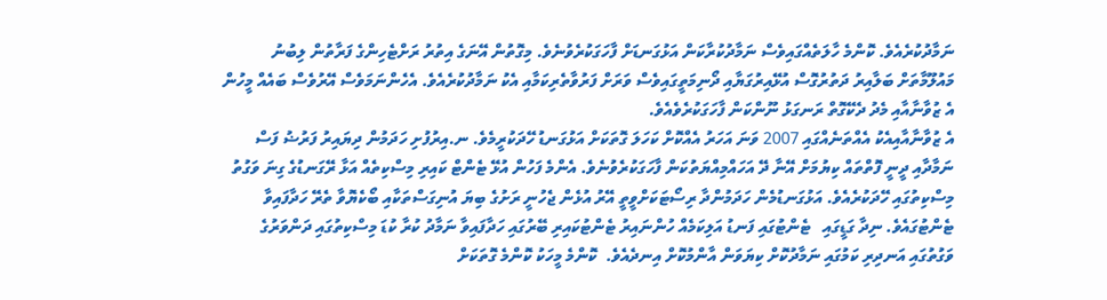ނަމާދުކުރެއެވެ. ކޮންމެ ހާލަތެއްގައިވެސް ނަމާދުކުރާކަން އަޅުގަނޑަށް ފާހަގަކުރެވުނެވެ. މިގޮތުން އޭނަގެ އިތުރު ރަށްޓެހިންގެ ފަރާތުން ލިބުނު މައުލޫމާތަށް ބަލާއިރު ދަތުރުގޮސް އުޅޭއިރުގަޔާއި ދޯނިމަތީގައިވެސް ވަރަށް ފަރުވާތެރިކަމާއި އެކު ނަމާދުކުރެއެވެ. އެހެންނަމަވެސް އޭރުވެސް ބައެއް މީހުން އެ ޒުވާނާއާއި މެދު ދެކޭގޮތް ރަނގަޅު ނޫންކަން ފާހަގަކުރެވެއެވެ.
އެ ޒުވާނާއާއިއެކު އެއްތަނެއްގައި 2007 ވަނަ އަހަރު އެއްކޮށް ކަހަލަ ގޮތަކަށް އަޅުގަނޑު ހޭދަކުރީމެވެ. ނ.އިރުފުށި ހަދަމުން ދިޔައިރު ފަރުޟު ފަސް ނަމާދާއި ދީނީ ފޮތްތައް ކިޔުމަށް އޭނާ ދޭ އަހައްމިއްޔަތުކަން ފާހަގަކުރެވުނެވެ. އެންމެ ފަހުން އުޅޭ ޓެންޓް ކައިރި މިސްކިތެއް އަޅާ ރޭގަނޑުގެ ގިނަ ވަގުތު މިސްކިތުގައި ހޭދަކުރެއެވެ. އަޅުގަނޑުމެން ހަދަމުންދާ ރިސޯޓަކަށްވީތީ އޭރު އުޅެން ޖެހުނީ ރަށުގެ ބިޔަ އުނިގަސްތަކާއި ބޯކެޔޮވާ ތެރޭ ހަދާފައިވާ ޓެންޓުގައެވެ. ނިދާ ގަޑީގައި   ޓެންޓުގައި ފަނޑު އަލިކަމެއް ހުންނައިރު ޓެންޓުކައިރި ބޭރުގައި ހަދާފައިވާ ނަމާދު ކުރާ ކުޑަ މިސްކިތުގައި ދަންވަރުގެ ވަގުތުގައި އަނދިރި ކަމުގައި ނަމާދުކޮށް ކިޔަވަން އާންމުކޮށް އިނދެއެވެ.  ކޮންމެ މީހަކު ކޮންމެ ގޮތަކަށް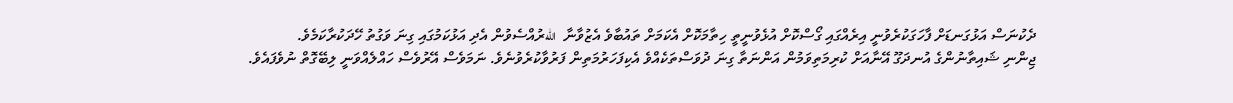ދެކުނަސް އަޅުގަނޑަށް ފާހަގަކުރެވުނީ އިރެއްގައި ގޯސްކޮށް އުޅެވުނީތީ ހިތާމަކޮށް އެކަމަށް ތައުބާވެ އެޒުވާނާ  اللهރުއްސެވުން އެދި އަޅުކަމުގައި ގިނަ ވަގުތު ހޭދަކުރާކަމެވެ.
ޖިންނި ޝައިތާނުންގެ އުނދަގޫ އޭނާއަށް ކުރިމަތިވަމުން އަންނަތާ ގިނަ ދުވަސްތަކެއްވެ އެކިފަހަރުމަތިން ފަރުވާކުރެވުނެވެ. ނަމަވެސް އޭރުވެސް ހައްލެއްވަނީ ލިބޭގޮތް ނުވެފައެވެ.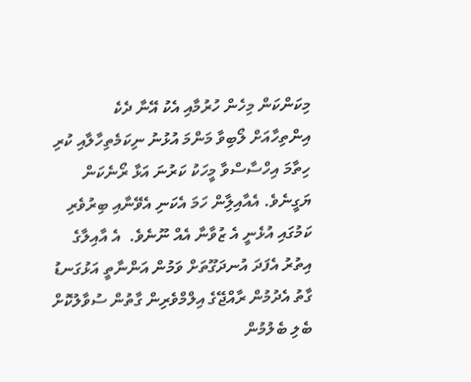މިކަންކަން މިހެން ހުރުމާއި އެކު އޭނާ ދެކެ އިންތިހާއަށް ލޯބިވާ މަންމަ އުޅުނު ނިކަމެތިހާލާއި ކުރި ހިތާމަ އިހްސާސްވާ މީހަކު ކަރުނަ އަޅާ ރޯނެކަން ޔަގީނެވެ. އެއާއިލާިން ހަމަ އެކަނި އެވޭނާއި ބިރުވެރި ކަމުގައި އުޅެނީ އެ ޒުވާނާ އެއް ނޫނެވެ.  އެ އާއިލާގެ އިތުރު އެފަދަ އުނދަގޫތަށް ވަމުން އަންނާތީ އަޅުގަނޑު ގާތު އެދުމުން ރާއްޖޭގެ އިލްމްވެރިން ގާތުން ސުވާލުކޮށް ބެލި ބެލުމުން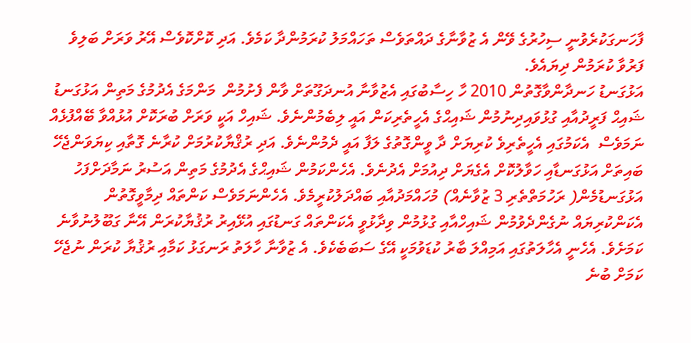ފާހަނގަކުރެވުނީ ސިހުރުގެ ވޭން އެ ޒުވާނާގެ ދައްތަވެސް ތަހައްމަލު ކުރަމުންދާ ކަމެވެ. އަދި ކޮށްކޮވެސް އޭރު ވަރަށް ބަލިވެ ފަރުވާ ކުރަމުން ދިޔައެވެ.
އަޅުގަނޑު ހަނދާންވާގޮތުން 2010 ހާ ހިސާބުގައި އެޒުވާނާ އުނދަގޫތަށް ވާން ފެށުމުން  މަންމަގެ އެދުމުގެ މަތިން އަޅުގަނޑު ޝައިޙް ފަރީދުއާއި ގުޅުވައިދިނުމުން ޝައިޙްގެ އެހީތެރިކަން އައީ ލިބެމުންނެވެ. ޝައިހް އަކީ ވަރަށް ބުރަކޮށް އުޅުއްވާ ބޭއްފުޅެއް ނަމަވެސް  އެކަމުގައި އެހީތެރިވެ ކުރިޔަށް ދާ ވީންގޮތުގެ ލަފާ އައީ ދެމުންނެވެ. އަދި ރުޤްޔާކުރުމަށް ކުރާނެ ގޮތާއި ކިޔަވަންޖެހޭ ބައިތަށް އަޅުގަނޑާއި ހަވާލުކޮށް އެގެޔަށް ދިއުމަށް އެދުނެވެ. އެހެންކަމުން ޝައިޙްގެ އެދުމުގެ މަތިން އަސުރު ނަމާދަށްފަހު  އަޅުގަނޑުމެން( ރަހުމަތްތެރި 3 ޒުވާނެއް) މުހައްމަދުއާއި ބައްދަލުކުރީމެވެ. އެހެންނަމަވެސް ކަންތައް ދިމާވީގޮތުން އެކަންކުރިޔައް ނުގެންދެވުމުން ޝައިހްއާއި ގުޅުމުން ވިދާޅުވީ އެކަންތައް ގަނޑުގައި އުޅޭއިރު ރުޤުޔާކުރަން އޭނާ ގަބޫލުނުވާނެ ކަމަށެވެ. އެހެނީ އެހާލަތުގައި އަމިއްލަ ބާރު ކުޑަވުމަކީ އޭގެ ސަބަބެކެވެ. އެ ޒުވާނާ ހާލަތު ރަނގަޅު ކަމާއި ރުޤުޔާ ކުރަން ނުޖެހޭ ކަމަށް ބުނެ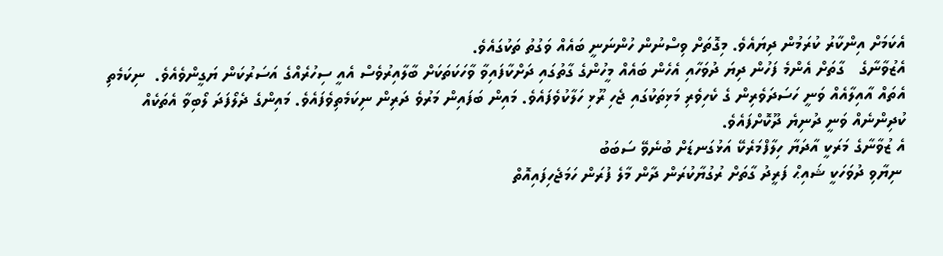އެކަމަށް އިންކާރު ކުރަމުން ދިޔައެވެ. މިގޮތަށް ވިސްނުން ހުންނަނީ ބައެއް ވަގުތު ތަކުގައެވެ.
އެޒުވާނާގެ   ގާތަށް އެންމެ ފަހުން ދިޔަ ދުވަހާއި އެހެން ބައެއް މީހުންގެ ގާތުގައި ދަށްކާފައިވާ ވާހަކަތަކަށް ބާލާއިރުވެސް އެއީ ސިހުރެއްގެ އަސަރުކަން ޔަގީންވެއެވެ.  ނިކަމެތި އެތައް އާއިލާއެއް ވަނީ ހަސަދަވެރިން ގެ ކެހިވެރި މަޅިތަކުގައި ޖެހި ރޫޅި ހަލާކުވެފައެވެ. މައިން ބަފައިން މަރުވެ ދަރިން ނިކަމެތިވެފައެވެ. މައިންގެ ދެލޯފަދަ ލޯބިވާ އެތަކެއް ކުދިންނެއް ވަނީ ދުނިޔެ ދޫކޮށްފައެވެ.
އެ ޒުވާނާގެ މަރަކީ އާދަޔާ ހިލާފްމަރެކޭ އަޅުގަނޑަށް ބުނެވޭ ސަބަބު
 ނިޔާވި ދުވަހަކީ ޝައިޙް ފަރީދު ގާތަށް ރުގުޔާކުރަން ދާން މާލެ ފުރަން ހަމަޖެހިފައިއޮތް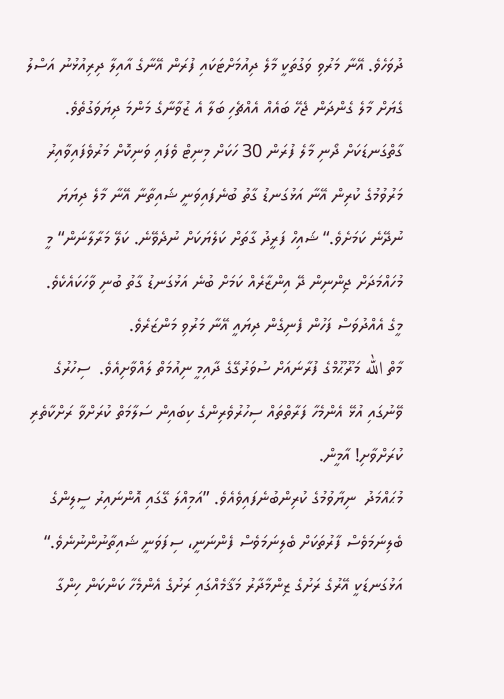ދުވަހެވެ. އޭނާ މަރުވި ވަގުތަކީ މާލެ ދިއުމަށްޓަކައި ފުރަން އޭނާގެ އާއިލާ ދިރިއުޅުނު އަސްލު ގެޔަށް މާލެ ގެންދަން ޖެހޭ ބައެއް އެއްޗެހި ބަލާ އެ ޒުވާނާގެ މަންމަ ދިޔަވަގުތެވެ.  ގާތްގަނޑަކަށް ދޯނި މާލެ ފުރަން 30 ހަކަށް މިނިޓް ވެފައި ވަނިކޮށް މަރުވެފައިވާއިރު މަރުވުމުގެ ކުރިން އޭނާ އަޅުގަނޑު ގާތު ބުނެފައިވަނީ ޝައިތާނާ އޭނާ މާލެ ދިޔަޔަ ނުދޭނެ ކަމަށެވެ.“ ޝައިހް ފަރީދު ގާތަށް ކަލެޔަކަށް ނުދެވޭނެ. ކަލޭ މަރާލާނަން“ މީ މުހައްމަދަށް ޖިންނިން ދޭ އިންޒާރެއް ކަމަށް ބުނެ އަޅުގަނޑު ގާތު ބުނި ވާހަކައެކެވެ.  މީގެ އެއްދުވަސް ފަހުން ފެނިގެން ދިޔައީ އޭނާ މަރުވި މަންޒަރެވެ.
މާތް الله މަރޫޙޫމްގެ ފުރާނައަށް ސުވަރުގޭގެ ދާއިމީ ނިއުމަތް ލައްވާށިއެވެ.  ސިހުރުގެ ވޭނުގައި އުޅޭ އެންމެހާ ފަރާތްތައް ސިހުރުވެރިންގެ ކިބައިން ސަލާމަތް ކުރަށްވާ ރަށްކާތެރި ކުރަށްވާށި! އާމީން.
މުޙައްމަދު  ނިޔާވުމުގެ ކުރިންބުނެފައިވެއެވެ. ”އަމިއްލަ ގޭގައި އޮންނައިރު ސީލިންގެ ބެލިނަމަވެސް ފާރުތަކަށް ބެލިނަމަވެސް ފެންނަނީ، ސިފަވަނީ ޝައިތާނުންނުނެވެ.“
އަޅުގަނޑަކީ އޭރުގެ ރަށުގެ ޒިންމާދާރު މަޤާމެއްގައި ރަށުގެ އެންމެހާ ކަންކަން ހިންގާ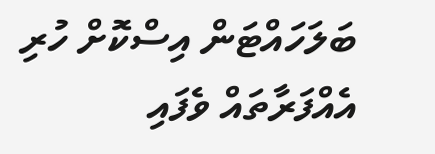ބަލަހައްޓަން އިސްކޮށް ހުރި އެއްފަރާތައް ވެފައި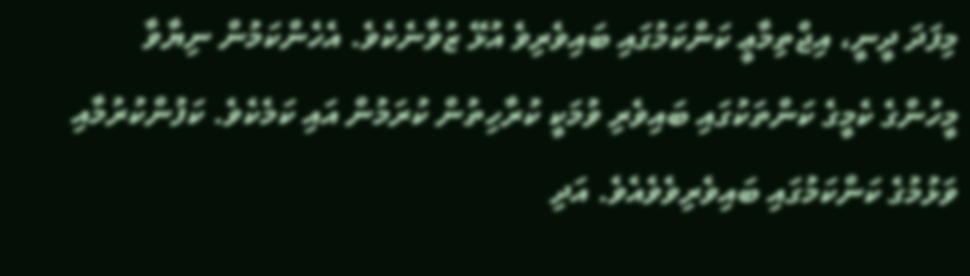މިފަދަ ދީނީ، އިޖްތިމާޢީ ކަންކަމުގައި ބައިވެރިވެ އުޅޭ ޒުވާނެކެވެ. އެހެންކަމުން ނިޔާވާ މީހުންގެ ކެމީގެ ކަންތަކުގައި ބައިވެރި ވުމަކީ ކުރާހިތުން ކުރަމުން އައި ކަމެކެވެ. ކަފުންކުރުމާއި ވަޅުމުގެ ކަންކަމުގައި ބައިވެރިވެވެއެވެ. އަދި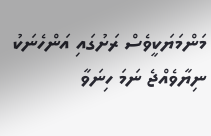މަންމަޔަކީވެސް ރަށުގައި އަންހެނަކު ނިޔާވެއްޖެ ނަމަ ހިނަވާ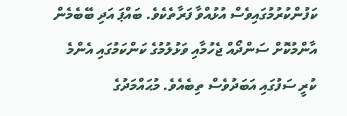ކަފުންކުރުމުގައިވެސް އުޅުއްވާ ފަރާތެކެވެ. ބައްޕަ އަދި ބޭބެމެން އާންމުކޮށް ސަންދޯއް ޖެހުމާއި ވަޅުލުމުގެ ކަންކަމުގައި އެންމެ ކުރީ ސަފުގައި އަބަދުވެސް ތިބެއެވެ. މުޙައްމަދުގެ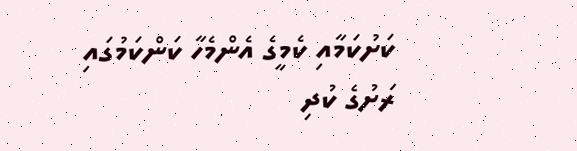ކަށުކަމާއި ކެމީގެ އެންމެހާ ކަންކަމުގައި ރަށުގެ ކުދި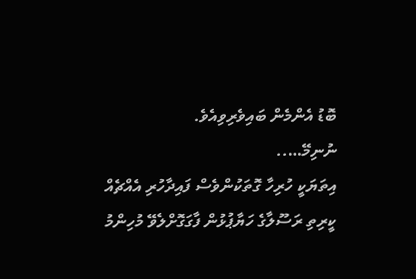ބޮޑު އެންމެން ބައިވެރިވިއެވެ.
ނުނިމޭ…..
އިތަޔަކީ ހުރިހާ ގޮތަކުންވެސް ފައިދާހުރި އެއްޗެއް
ކީރިތި ރަސޫލާގެ ހަޔާޕުޅުން ފާގަގޮށްލެވޭ މުހިންމު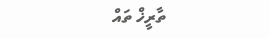ތާރީޚް ތައް